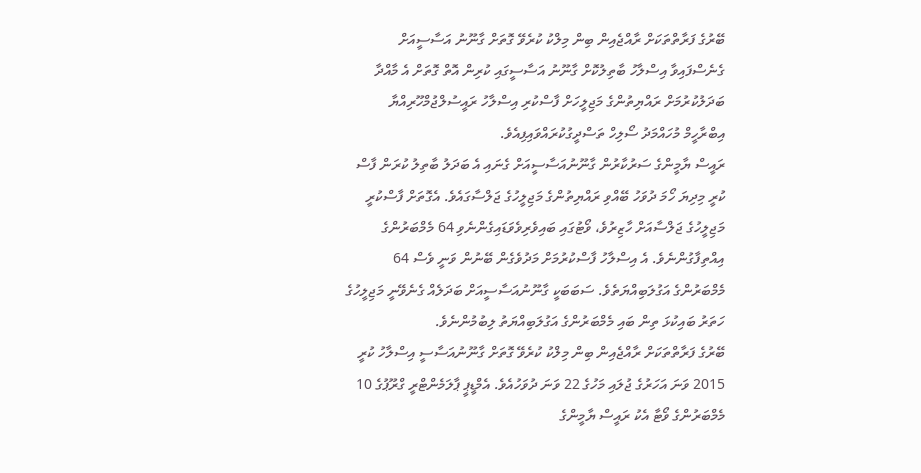ބޭރުގެ ފަރާތްތަކަށް ރާއްޖެއިން ބިން މިލްކު ކުރެވޭ ގޮތަށް ގާނޫނު އަސާސީއަށް ގެނެސްފައިވާ އިސްލާހު ބާތިލުކޮށް ގާނޫނު އަސާސީގައި ކުރިން އޮތް ގޮތަށް އެ މާއްދާ ބަދަލުކުރުމަށް ރައްޔިތުންގެ މަޖިލީހަށް ފާސްކުރި އިސްލާހު ރައީސުލްޖުމްހޫރިއްޔާ އިބްރާހީމް މުހައްމަދު ސޯލިހް ތަސްދީގުކުރައްވައިފިއެވެ.
ރައީސް ޔާމީންގެ ސަރުކާރުން ގާނޫނުއަސާސީއަށް ގެނައި އެ ބަދަލު ބާތިލު ކުރަން ފާސް ކުރީ މިދިޔަ ހޯމަ ދުވަހު ބޭއްވި ރައްޔިތުންގެ މަޖިލީހުގެ ޖަލްސާގައެވެ. އެގޮތަށް ފާސްކުރީ މަޖިލީހުގެ ޖަލްސާއަށް ހާޒިރުވެ، ވޯޓުގައި ބައިވެރިވެވަޑައިގެންނެވި 64 މެމްބަރުންގެ އިއްތިފާގުންނެވެ. އެ އިސްލާހު ފާސްކުރުމަށް މަދުވެގެން ބޭނުން ވަނީ ވެސް 64 މެމްބަރުންގެ އަގުލަބިއްޔަތެވެ. ސަބަބަކީ ގާނޫނުއަސާސީއަށް ބަދަލެއް ގެނެވޭނީ މަޖިލީހުގެ ހަތަރު ބައިކުޅަ ތިން ބައި މެމްބަރުންގެ އަގުލަބިއްޔަތު ލިބުމުންނެވެ.
ބޭރުގެ ފަރާތްތަކަށް ރާއްޖެއިން ބިން މިލްކު ކުރެވޭ ގޮތަށް ގާނޫނުއަސާސީ އިސްލާހު ކުރީ 2015 ވަނަ އަހަރުގެ ޖުލައި މަހުގެ 22 ވަނަ ދުވަހުއެވެ. އެމްޑީޕީ ޕާލަމެންޓްރީ ގްރޫޕުގެ 10 މެމްބަރުންގެ ވޯޓާ އެކު ރައީސް ޔާމީންގެ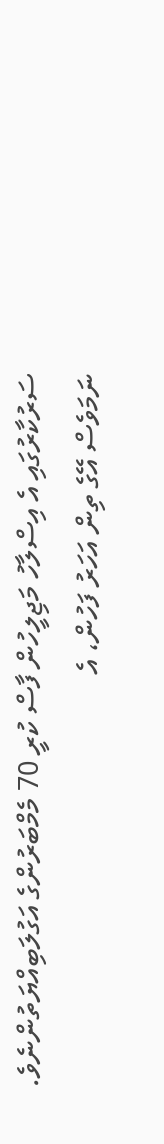ސަރުކާރުގައި އެ އިސްލާހު މަޖިލީހުން ފާސް ކުރީ 70 މެމްބަރުންގެ އަގުލަބިއްޔަތުންނެވެ.
ނަމަވެސް އޭގެ ތިން އަހަރު ފަހުން، އެ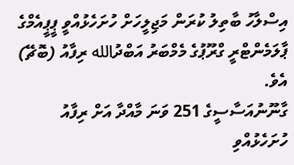އިސްލާހު ބާތިލު ކުރަން މަޖިލީހަށް ހުށަހެޅުއްވީ ޕީޕީއެމްގެ ޕާލަމެންޓްރީ ގްރޫޕުގެ މެމްބަރު އަބްދުالله ރިފާއު (ބޮޗޭ) އެވެ.
ގާނޫނުއަސާސީގެ 251 ވަނަ މާއްދާ އަށް ރިފާއު ހުށަހެޅުއްވި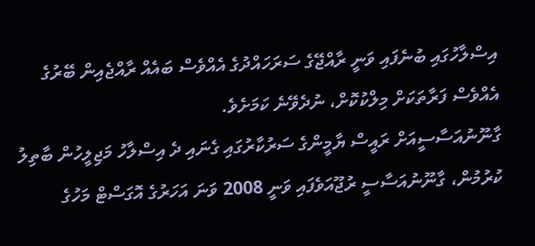އިސްލާހުގައި ބުނެފައި ވަނީ ރާއްޖޭގެ ސަރަހައްދުގެ އެއްވެސް ބައެއް ރާއްޖެއިން ބޭރުގެ އެއްވެސް ފަރާތަކަށް މިލްކުކޮށް، ނުދެވޭނެ ކަމަށެވެ.
ގާނޫނުއަސާސީއަށް ރައީސް ޔާމީންގެ ސަރުކާރުގައި ގެނައި ދެ އިސްލާހު މަޖިލީހުން ބާތިލު ކުރުމުން، ގާނޫނުއަސާސީ ރުޖޫއަވެފައި ވަނީ 2008 ވަނަ އަހަރުގެ އޮގަސްޓް މަހުގެ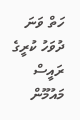ހަތް ވަނަ ދުވަހު ކުރީގެ ރައީސް މައުމޫން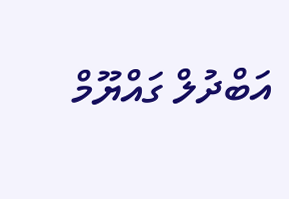އަބްދުލް ގައްޔޫމް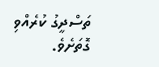ތަސްދީގު ކުރެއްވި ގޮތަށެވެ.